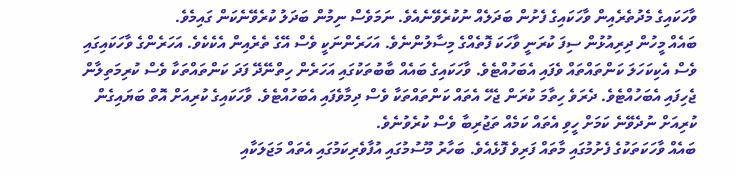ވާހަކައިގެ މެދުތެރެއިން ވާހަކައިގެ ފެށުން ބަދަލެއް ނުކުރެވޭނެއެވެ. ނަމަވެސް ނިމުން ބަދަލު ކުރެވޭނެކަން ގައިމެވެ.
ބައެއް މީހުން ދިރިއުޅުން ސިފަ ކުރަނީ ވާހަކަ ފޮތެއްގެ މިސާލުންނެވެ. އަހަރެންނަކީ ވެސް އޭގެ ތެރެއިން އެކެކެވެ. އަހަރެންގެ ވާހަކައިގައި ވެސް އެކިކަހަލަ ކަންތައްތައް ވެފައި އެބަހުއްޓެވެ. ވާހަކައިގެ ބައެއް ބާބުތަކުގައި އަހަރެން ހިތްނޭދޭ ފަދަ ކަންތައްތަކާ ވެސް ކުރިމަތިލާން ޖެހިފައި އެބަހުއްޓެވެ. ދެރަވެ ހިތާމަ ކުރަން ޖެހޭ އެތައް ކަންތައްތަކާ ވެސް ދިމާވެފައި އެބަހުއްޓެވެ. ވާހަކައިގެ ކުރިއަށް އޮތް ބަޔައިގެން ކުރިއަށް ނުދެވޭނެ ކަމަށް ހީވި އެތައް ކަމެއް ތަޖުރިބާ ވެސް ކުރެވުނެވެ.
ބައެއް ވާހަކަތަކުގެ ފެށުމުގައި މާތައް ފަރިވެ ފޮޅެއެވެ. ބަހާރު މޫސުމުގައި އުފާވެރިކަމުގައި އެތައް މަޖަލަކާއި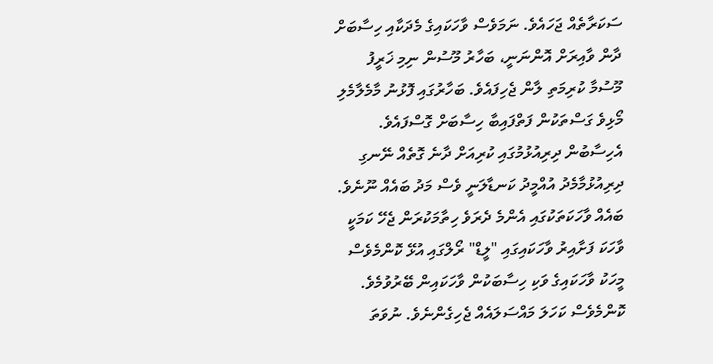ސަކަރާތެއް ޖަހައެވެ. ނަމަވެސް ވާހަކައިގެ މެދަކާއި ހިސާބަށް ދާން ވާއިރަށް އޮންނަނީ، ބަހާރު މޫސުން ނިމި ޚަރީފު މޫސުމާ ކުރިމަތި ލާން ޖެހިފައެވެ. ބަހާރުގައި ފޮޅުނު މާމެލާމެލި މޯޅިވެ ގަސްތަކުން ފަތްފައިބާ ހިސާބަށް ގޮސްފައެވެ. އެހިސާބުން ދިރިއުޅުމުގައި ކުރިއަށް ދާނެ ގޮތެއް ނޭނގި ދިރިއުޅުމާމެދު އުއްމީދު ކަނޑާލަނީ ވެސް މަދު ބައެއް ނޫނެވެ.
ބައެއް ވާހަކަތަކުގައި އެންމެ ދެރަވެ ހިތާމަކުރަން ޖެހޭ ކަމަކީ ވާހަކަ ފަށާއިރު ވާހަކައިގައި "ލީޑް" ރޯލްގައި އުޅޭ ކޮންމެވެސް މީހަކު ވާހަކައިގެ ވަކި ހިސާބަކުން ވާހަކައިން ބޭރުވުމެވެ. ކޮންމެވެސް ކަހަލަ މައްސަލައެއް ޖެހިގެންނެވެ. ނުވަތަ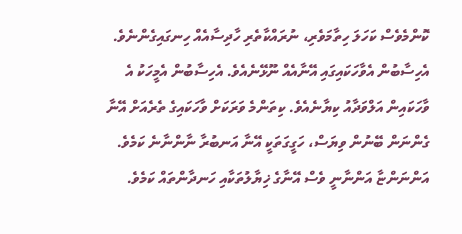ކޮންމެވެސް ކަހަލަ ހިތާމަވެރި، ނުރައްކާތެރި ހާދިސާއެއް ހިނގައިގެންނެވެ. އެހިސާބުން އެވާހަކައިގައި އޭނާއެއް ނޫޅޭނެއެވެ. އެހިސާބުން އެމީހަކު އެ ވާހަކައިން އަލްވަދާއު ކިޔާނެއެވެ. ކިތަންމެ ވަރަކަށް ވާހަކައިގެ ތެރެއަށް އޭނާ ގެންނަން ބޭނުން ވިޔަސް، ހަގީގަތަކީ އޭނާ އަނބުރާ ނާންނާނެ ކަމެވެ. އަންނަންޏާ އަންނާނީ ވެސް އޭނާގެ ޚިޔާލުތަކާއި ހަނދާންތައް ކަމެވެ.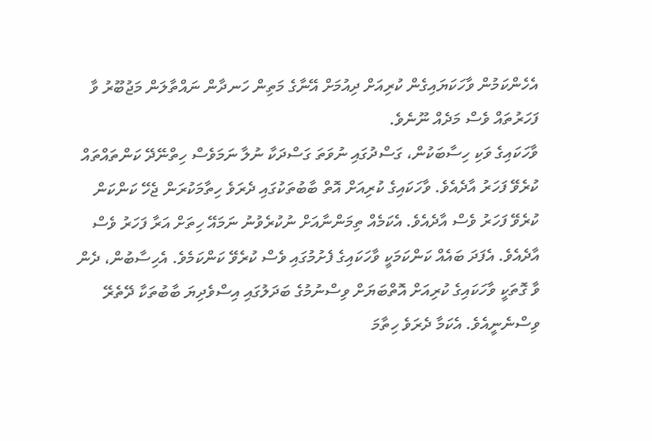އެހެންކަމުން ވާހަކަޔައިގެން ކުރިއަށް ދިއުމަށް އޭނާގެ މަތިން ހަނދާން ނައްތާލަން މަޖުބޫރު ވާ ފަހަރުތައް ވެސް މަދެއް ނޫނެވެ.
ވާހަކައިގެ ވަކި ހިސާބަކުން، ގަސްދުގައި ނުވަތަ ގަސްދަކާ ނުލާ ނަމަވެސް ހިތްނޭދޭ ކަންތައްތައް ކުރެވޭ ފަހަރު އާދެއެވެ. ވާހަކައިގެ ކުރިއަށް އޮތް ބާބުތަކުގައި ދެރަވެ ހިތާމަކުރަން ޖެހޭ ކަންކަން ކުރެވޭ ފަހަރު ވެސް އާދެއެވެ. އެކަމެއް ތިމަންނާއަށް ނުކުރެވުނު ނަމައޭ ހިތަށް އަރާ ފަހަރު ވެސް އާދެއެވެ. އެފަދަ ބައެއް ކަންކަމަކީ ވާހަކައިގެ ފެށުމުގައި ވެސް ކުރެވޭ ކަންކަމެވެ. އެހިސާބުން، ދެން ވާ ގޮތަކީ ވާހަކައިގެ ކުރިއަށް އޮތްބަޔަށް ވިސްނުމުގެ ބަދަލުގައި އިސްވެދިޔަ ބާބުތަކާ ދޭތެރޭ ވިސްނެނީއެވެ. އެކަމާ ދެރަވެ ހިތާމަ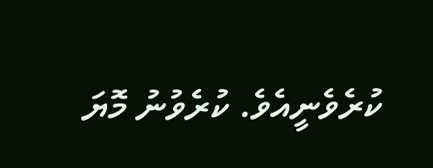ކުރެވެނީއެވެ. ކުރެވުނު މޮޔަ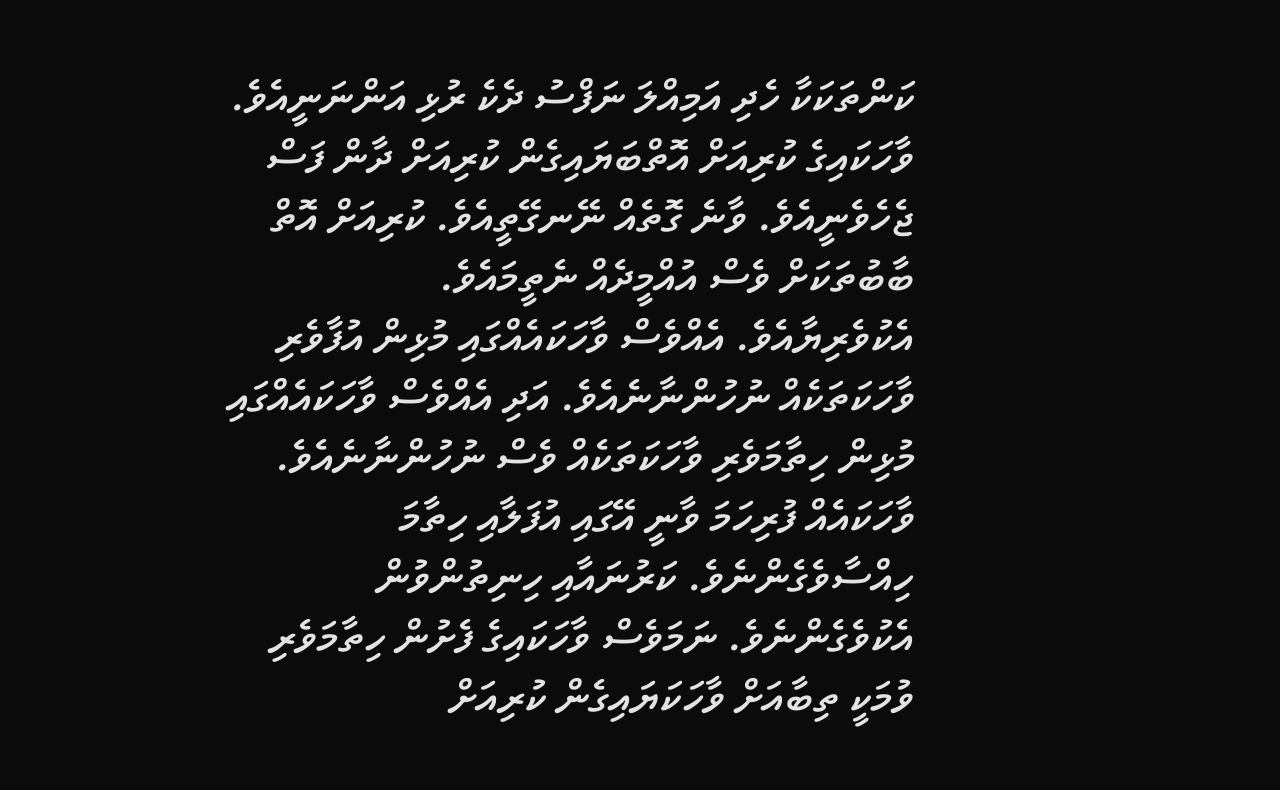ކަންތަކަކާ ހެދި އަމިއްލަ ނަފްސު ދެކެ ރުޅި އަންނަނީއެވެ. ވާހަކައިގެ ކުރިއަށް އޮތްބަޔައިގެން ކުރިއަށް ދާން ފަސް ޖެހެވެނީއެވެ. ވާނެ ގޮތެއް ނޭނގޭތީއެވެ. ކުރިއަށް އޮތް ބާބުތަކަށް ވެސް އުއްމީދެއް ނެތީމައެވެ.
އެކުވެރިޔާއެވެ. އެއްވެސް ވާހަކައެއްގައި މުޅިން އުފާވެރި ވާހަކަތަކެއް ނުހުންނާނެއެވެ. އަދި އެއްވެސް ވާހަކައެއްގައި މުޅިން ހިތާމަވެރި ވާހަކަތަކެއް ވެސް ނުހުންނާނެއެވެ. ވާހަކައެއް ފުރިހަމަ ވާނީ އޭގައި އުފަލާއި ހިތާމަ ހިއްސާވެގެންނެވެ. ކަރުނައާއި ހިނިތުންވުން އެކުވެގެންނެވެ. ނަމަވެސް ވާހަކައިގެ ފެށުން ހިތާމަވެރި ވުމަކީ ތިބާއަށް ވާހަކަޔައިގެން ކުރިއަށް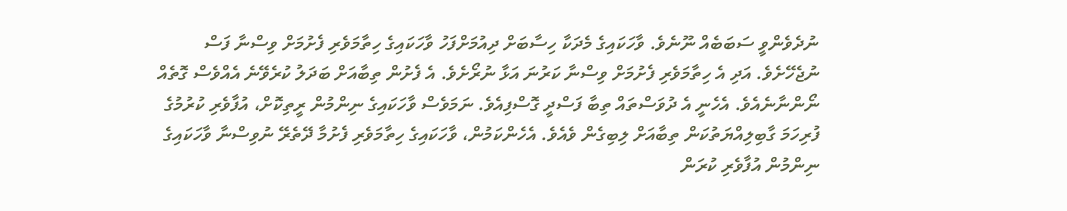ނުދެވެންވީ ސަބަބެއް ނޫނެވެ. ވާހަކައިގެ މެދަކާ ހިސާބަށް ދިއުމަށްފަހު ވާހަކައިގެ ހިތާމަވެރި ފެށުމަށް ވިސްނާ ފަސް ނުޖެހޭށެވެ. އަދި އެ ހިތާމަވެރި ފެށުމަށް ވިސްނާ ކަރުނަ އަޅާ ނުރޯށެވެ. އެ ފެށުން ތިބާއަށް ބަދަލު ކުރެވޭނެ އެއްވެސް ގޮތެއް ނޯންނާނެއެވެ. އެހެނީ އެ ދުވަސްތައް ތިބާ ފަސްދީ ގޮސްފިއެވެ. ނަމަވެސް ވާހަކައިގެ ނިންމުން ރީތިކޮށް، އުފާވެރި ކުރުމުގެ ފުރިހަމަ ގާބިލިއްޔަތުކަން ތިބާއަށް ލިބިގެން ވެއެވެ. އެހެންކަމުން، ވާހަކައިގެ ހިތާމަވެރި ފެށުމާ ދޭތެރޭ ނުވިސްނާ ވާހަކައިގެ ނިންމުން އުފާވެރި ކުރަން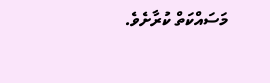މަސައްކަތް ކުރާށެވެ.